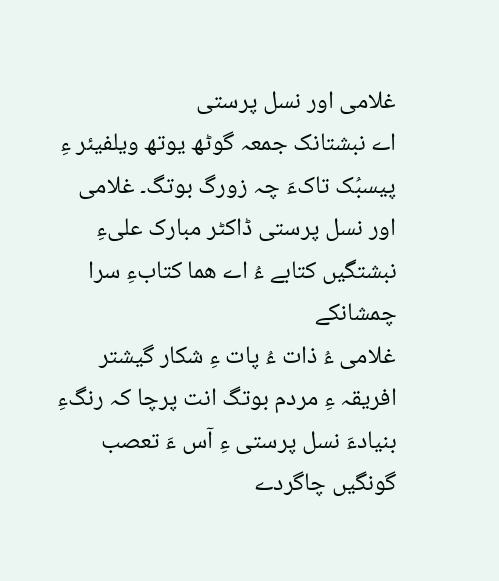غلامی اور نسل پرستی
اے نبشتانک جمعہ گوٹھ یوتھ ویلفیئر ءِ پیسبُک تاکءَ چہ زورگ بوتگ۔ غلامی اور نسل پرستی ڈاکٹر مبارک علیءِ نبشتگیں کتابے ءُ اے ھما کتابءِ سرا چمشانکے
غلامی ءُ ذات ءُ پات ءِ شکار گیشتر افریقہ ءِ مردم بوتگ انت پرچا کہ رنگءِ بنیادءَ نسل پرستی ءِ آس ءَ تعصب گونگیں چاگردے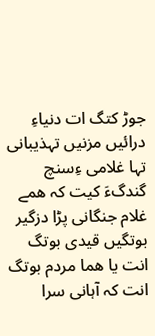جوڑ کتگ ات دنیاءِ درائیں مزنیں تہذیبانی تہا غلامی ءِسنچ گندگءَ کیت کہ ھمے غلام جنگانی پڑا دزگیر بوتگیں قیدی بوتگ انت یا ھما مردم بوتگ انت کہ آہانی سرا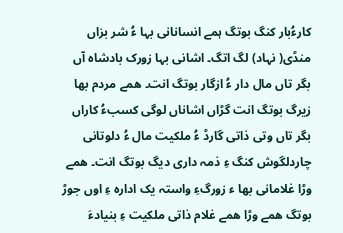کارءُبار کنگ بوتگ ہمے انسانانی بہا ءُ شر بزاں منڈی( نہاد) لگ اتگ۔ اشانی بہا زورک بادشاہ آں بگر تاں مال دار ءُ ازگار بوتگ انت۔ ھمے مردم بھا زیرگ بوتگ انت گڑاں اشاناں لوگی کسبءُ کاراں بگر تاں وتی ذاتی گارڈ ءُ ملکیت مال ءُ دلوتانی چاردلگوش کنگ ءِ ذمہ داری دیگ بوتگ انت۔ ھمے وڑا غلامانی بھا ء زورگءِ واستہ یک ادارہ ءِ اوں جوڑ بوتگ ھمے وڑا ھمے غلام ذاتی ملکیت ءِ بنیادءَ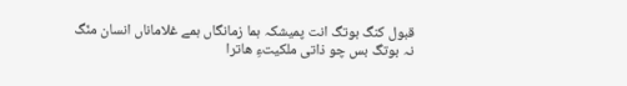قبول کنگ بوتگ انت پمیشکہ ہما زمانگاں ہمے غلاماناں انسان منّگ نہ بوتگ بس چو ذاتی ملکیتءِ ھاترا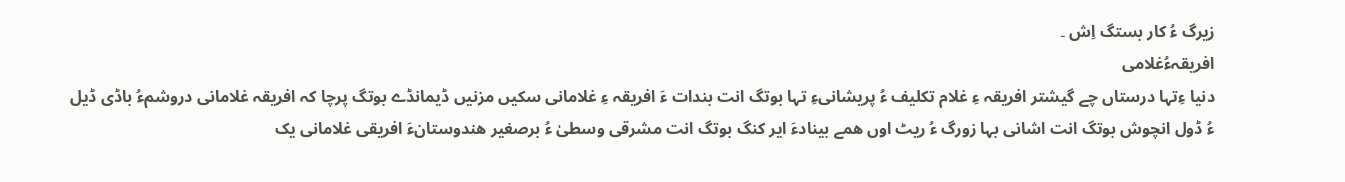زیرگ ءُ کار بستگ اِش ۔
افریقہءُغلامی
دنیا ءِتہا درستاں چے گیشتر افریقہ ءِ غلام تکلیف ءُ پریشانیءِ تہا بوتگ انت بندات ءَ افریقہ ءِ غلامانی سکیں مزنیں ڈیمانڈے بوتگ پرچا کہ افریقہ غلامانی دروشمءُ باڈی ڈیل ءُ ڈول انچوش بوتگ انت اشانی بہا زورگ ءُ ریٹ اوں ھمے بینادءَ ایر کنگ بوتگ انت مشرقی وسطیٰ ءُ برصغیر ھندوستانءَ افریقی غلامانی یک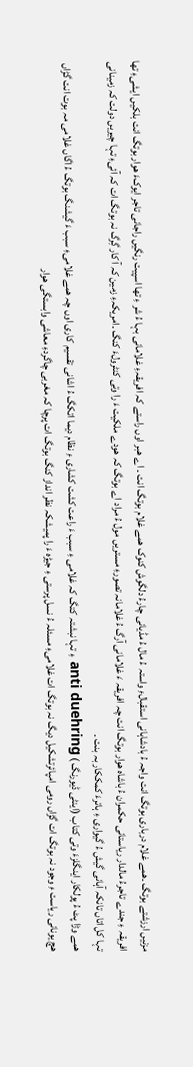مزنیں ارزشتے بوتگ ۔ھمے غلام درباری بوتگ انت واجہ ءُ بادشاہانی استقبالءِ واستہ ءُ مال ءُ مڈیانی چارءُ دلگوش کنوک ھمے غلام بوتگ انت ۔ اے ھبر اوں راستے کہ افریقہءِ غلامانی بہا ءُ شر ءِ تھا اسپیت رنگیں راجانی تاجر ایوکءَ ھوار بوتگ انت بلکیں ایشیءِ تھا افریقہ ءِ جندے تاجرءُ مالدار ریاستانی حکمران ءُ باشاہ ھوار بوتگ انت چہ افریقہ ءَ غلامانی آرگ ءُ غلامانہ تصورءِ مستریں مول ءُ مراد اے بوتگ کہ ھودے ملکیت ءَ را وتی کنٹرولءَ کنگ ۔امریکہءِ زمین کہ آ کار گِرگ نہ بوتگ ات کہ آئیءِ تہا چیریں دولت کہ زمینانی تہا کل اتاں تانکہ آہانی گیش ءُ گیواری ءِ ہاترءَ کمککار بہ بنت ۔
ھمے وڑا پٹ ءُ پولکار اینگلزءَ وتی کتاب (اینٹی ڈیورنگ ) anti duehring ءِ تہا نبشتہ کتگ کہ غلامی ءِ سبب ءَ راعت کشت کشاری ءِ نظام دیما اتکگ ءُ اشانی تقسیم کاری اوں چہ ھمے غلامیءِ سبب ءَ گیشنگ بوتگ ءُ اگاں غلامی مہ بوت انت گڑاں ھچ یونانی ریاست ءِ وجود نہ بوتگ ات گڑاں رومی امپائرتشکیل دیگ نہ بوتگ ات غلامیءِ مسئلہ ءُ نسل پرستی ءِ جیڑہ ءَ را پمیشکہ نظر انداز کنگ بوتگ ات پرچا کہ مغربی چاگردءِ معاشی وابستگی ھوار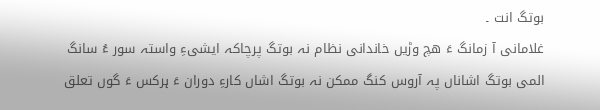بوتگ انت ۔
غلامانی آ زمانگ ءَ ھچ وڑیں خاندانی نظام نہ بوتگ پرچاکہ ایشیءِ واستہ سور ءُ سانگ المی بوتگ اشاناں پہ آروس کنگ ممکن نہ بوتگ اشاں کارءِ دوران ءَ ہرکس ءَ گوں تعلق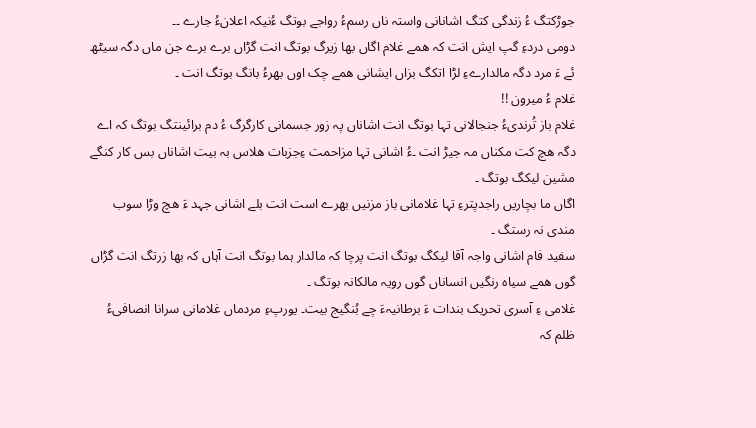جوڑکتگ ءُ زندگی کتگ اشانانی واستہ ناں رسمءُ رواجے بوتگ ءُنیکہ اعلانءُ جارے ۔۔
دومی دردءِ گپ ایش انت کہ ھمے غلام اگاں بھا زیرگ بوتگ انت گڑاں برے برے جن ماں دگہ سیٹھ ئے ءَ مرد دگہ مالدارےءِ لڑا اتکگ بزاں ایشانی ھمے چک اوں بھرءُ بانگ بوتگ انت ۔
غلام ءُ میرون !!
غلام باز تُرندیءُ جنجالانی تہا بوتگ انت اشاناں پہ زور جسمانی کارگرگ ءُ دم برائینتگ بوتگ کہ اے دگہ ھچ کت مکناں مہ جیڑ انت ۔ءُ اشانی تہا مزاحمت ءِجزبات ھلاس بہ بیت اشاناں بس کار کنگے مشین لیکگ بوتگ ۔
اگاں ما بچاریں راجدپترءِ تہا غلامانی باز مزنیں بھرے است انت بلے اشانی جہد ءَ ھچ وڑا سوب مندی نہ رستگ ۔
سفید فام اشانی واجہ آقا لیکگ بوتگ انت پرچا کہ مالدار ہما بوتگ انت آہاں کہ بھا زرتگ انت گڑاں گوں ھمے سیاہ رنگیں انساناں گوں رویہ مالکانہ بوتگ ۔
غلامی ءِ آسری تحریک بندات ءَ برطانیہءَ چے بُنگیج بیت۔ یورپءِ مردماں غلامانی سرانا انصافیءُ ظلم کہ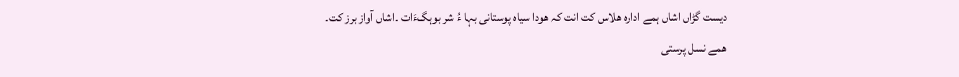دیست گڑاں اشاں ہمے ادارہ ھلاس کت انت کہ ھودا سیاہ پوستانی بہا ءُ شر بوہگءَات ۔اشاں آواز برز کت۔
ھمے نسل پرستی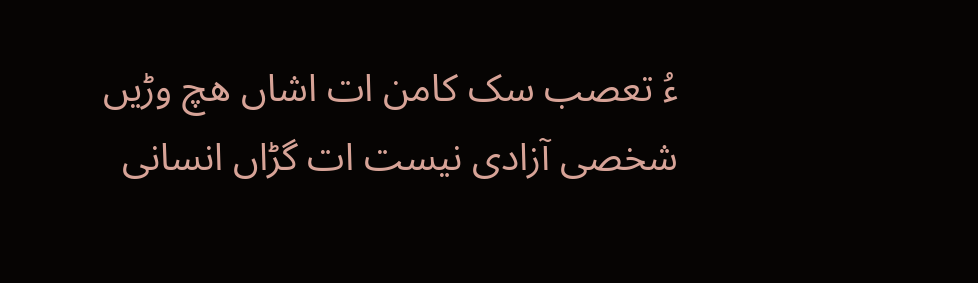ءُ تعصب سک کامن ات اشاں ھچ وڑیں شخصی آزادی نیست ات گڑاں انسانی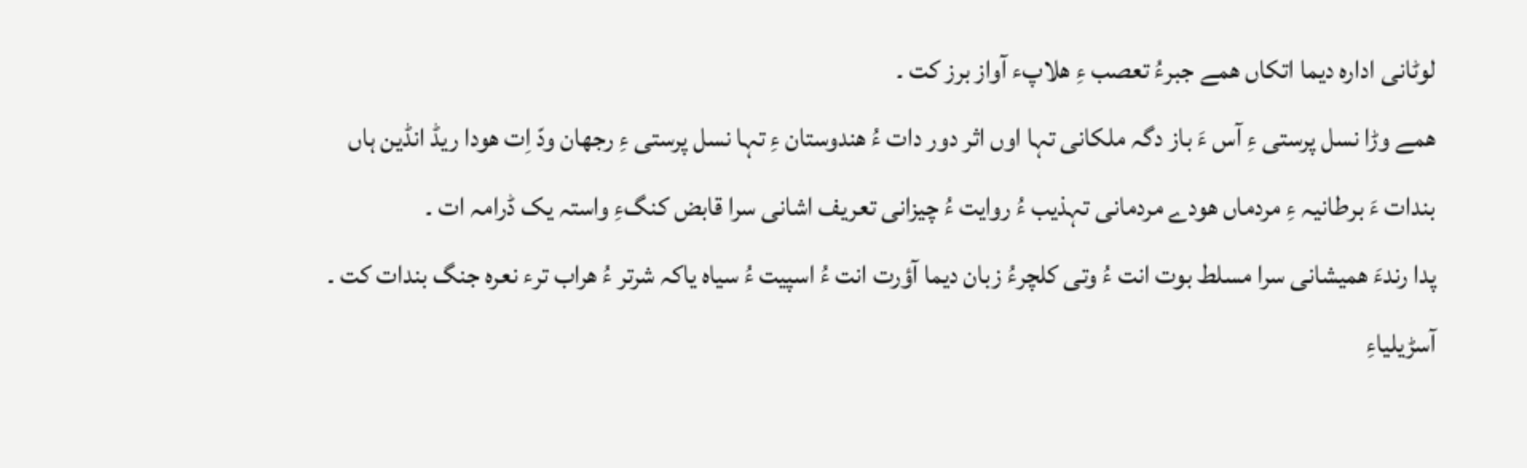لوٹانی ادارہ دیما اتکاں ھمے جبرءُ تعصب ءِ ھلاپء آواز برز کت ۔
ھمے وڑا نسل پرستی ءِ آس ءَ باز دگہ ملکانی تہا اوں اثر دور دات ءُ ھندوستان ءِ تہا نسل پرستی ءِ رجھان ودّ اِت ھودا ریڈ انڈین ہاں بندات ءَ برطانیہ ءِ مردماں ھودے مردمانی تہذیب ءُ روایت ءُ چیزانی تعریف اشانی سرا قابض کنگءِ واستہ یک ڈرامہ ات ۔
پدا رندءَ ھمیشانی سرا مسلط بوت انت ءُ وتی کلچرءُ زبان دیما آؤرت انت ءُ اسپیت ءُ سیاہ یاکہ شرتر ءُ ھراب ترء نعرہ جنگ بندات کت ۔
آسڑیلیاءِ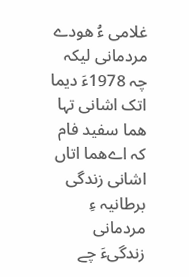غلامی ءُ ھودے مردمانی لیکہ چہ 1978ءَ دیما اتک اشانی تہا ھما سفید فام کہ اےھما اتاں اشانی زندگی برطانیہ ءِ مردمانی زندگیءَ چے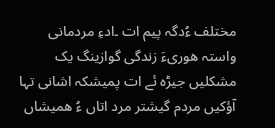مختلف ءُدگہ پیم ات ۔ادءِ مردمانی واستہ ھوریءَ زندگی گوازینگ یک مشکلیں جیڑہ ئے ات پمیشکہ اشانی تہا آؤکیں مردم گیشتر مرد اتاں ءُ ھمیشاں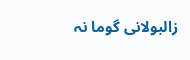زالبولانی گوما نہ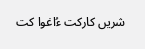شریں کارکت ءُاغوا کت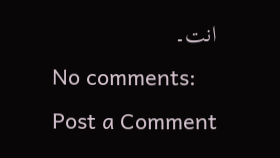انت۔
No comments:
Post a Comment